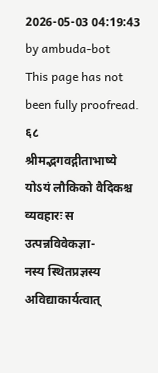2026-05-03 04:19:43 by ambuda-bot
This page has not been fully proofread.
६८
श्रीमद्भगवद्गीताभाष्ये
योऽयं लौकिको वैदिकश्च व्यवहारः स उत्पन्नविवेकज्ञा-
नस्य स्थितप्रज्ञस्य अविद्याकार्यत्वात्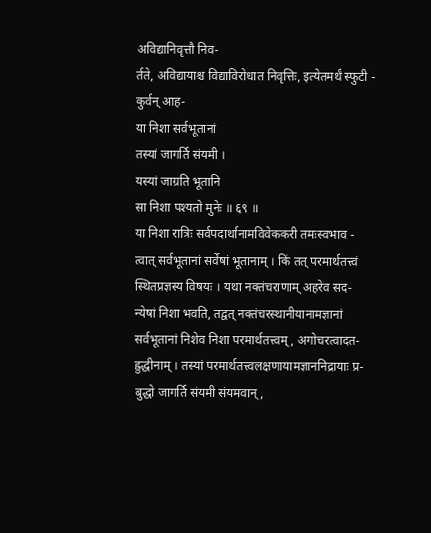अविद्यानिवृत्तौ निव-
र्तते, अविद्यायाश्च विद्याविरोधात निवृत्तिः, इत्येतमर्थं स्फुटी -
कुर्वन् आह-
या निशा सर्वभूतानां
तस्यां जागर्ति संयमी ।
यस्यां जाग्रति भूतानि
सा निशा पश्यतो मुनेः ॥ ६९ ॥
या निशा रात्रिः सर्वपदार्थानामविवेककरी तमःस्वभाव -
त्वात् सर्वभूतानां सर्वेषां भूतानाम् । किं तत् परमार्थतत्त्वं
स्थितप्रज्ञस्य विषयः । यथा नक्तंचराणाम् अहरेव सद-
न्येषां निशा भवति, तद्वत् नक्तंचरस्थानीयानामज्ञानां
सर्वभूतानां निशेव निशा परमार्थतत्त्वम्, अगोचरत्वादत-
ह्रुद्धीनाम् । तस्यां परमार्थतत्त्वलक्षणायामज्ञाननिद्रायाः प्र-
बुद्धो जागर्ति संयमी संयमवान्,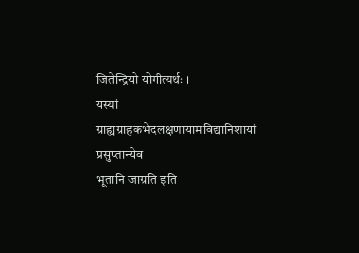जितेन्द्रियो योगीत्यर्थः ।
यस्यां ग्राह्यग्राहकभेदलक्षणायामविद्यानिशायां प्रसुप्तान्येव
भूतानि जाग्रति इति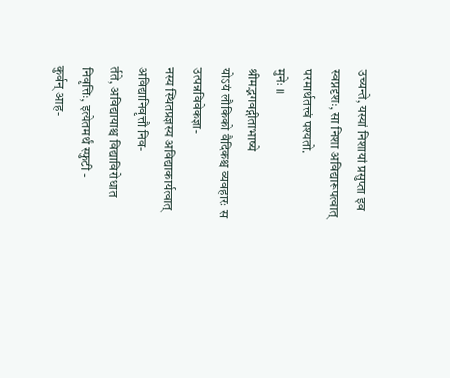उच्यन्ते, यस्यां निशायां प्रसुप्ता इव
स्वप्नदृशः, सा निशा अविद्यारूपत्वात् परमार्थतत्त्वं पश्यतो.
मुनेः ॥
श्रीमद्भगवद्गीताभाष्ये
योऽयं लौकिको वैदिकश्च व्यवहारः स उत्पन्नविवेकज्ञा-
नस्य स्थितप्रज्ञस्य अविद्याकार्यत्वात् अविद्यानिवृत्तौ निव-
र्तते, अविद्यायाश्च विद्याविरोधात निवृत्तिः, इत्येतमर्थं स्फुटी -
कुर्वन् आह-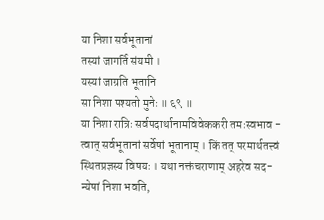या निशा सर्वभूतानां
तस्यां जागर्ति संयमी ।
यस्यां जाग्रति भूतानि
सा निशा पश्यतो मुनेः ॥ ६९ ॥
या निशा रात्रिः सर्वपदार्थानामविवेककरी तमःस्वभाव -
त्वात् सर्वभूतानां सर्वेषां भूतानाम् । किं तत् परमार्थतत्त्वं
स्थितप्रज्ञस्य विषयः । यथा नक्तंचराणाम् अहरेव सद-
न्येषां निशा भवति,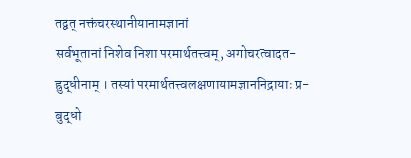तद्वत् नक्तंचरस्थानीयानामज्ञानां
सर्वभूतानां निशेव निशा परमार्थतत्त्वम्, अगोचरत्वादत-
ह्रुद्धीनाम् । तस्यां परमार्थतत्त्वलक्षणायामज्ञाननिद्रायाः प्र-
बुद्धो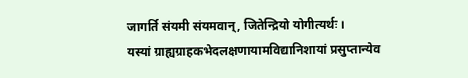जागर्ति संयमी संयमवान्, जितेन्द्रियो योगीत्यर्थः ।
यस्यां ग्राह्यग्राहकभेदलक्षणायामविद्यानिशायां प्रसुप्तान्येव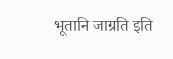भूतानि जाग्रति इति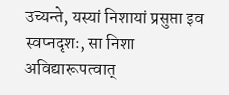उच्यन्ते, यस्यां निशायां प्रसुप्ता इव
स्वप्नदृशः, सा निशा अविद्यारूपत्वात्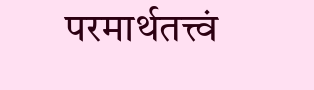परमार्थतत्त्वं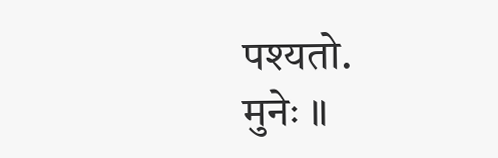पश्यतो.
मुनेः ॥